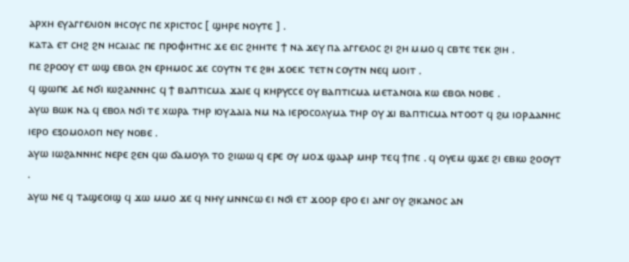ⲁⲣⲭⲏ ⲉⲩⲁⲅⲅⲉⲗⲓⲟⲛ ⲓⲏⲥⲟⲩⲥ ⲡⲉ ⲭⲣⲓⲥⲧⲟⲥ [ ϣⲏⲣⲉ ⲛⲟⲩⲧⲉ ] .
ⲕⲁⲧⲁ ⲉⲧ ⲥⲏϩ ϩⲛ ⲏⲥⲁⲓⲁⲥ ⲡⲉ ⲡⲣⲟⲫⲏⲧⲏⲥ ϫⲉ ⲉⲓⲥ ϩⲏⲏⲧⲉ ϯ ⲛⲁ ϫⲉⲩ ⲡⲁ ⲁⲅⲅⲉⲗⲟⲥ ϩⲓ ϩⲏ ⲙⲙⲟ ϥ ⲥⲃⲧⲉ ⲧⲉⲕ ϩⲓⲏ .
ⲡⲉ ϩⲣⲟⲟⲩ ⲉⲧ ⲱϣ ⲉⲃⲟⲗ ϩⲛ ⲉⲣⲏⲙⲟⲥ ϫⲉ ⲥⲟⲩⲧⲛ ⲧⲉ ϩⲓⲏ ϫⲟⲉⲓⲥ ⲧⲉⲧⲛ ⲥⲟⲩⲧⲛ ⲛⲉϥ ⲙⲟⲓⲧ .
ϥ ϣⲱⲡⲉ ⲇⲉ ⲛϭⲓ ⲓⲱϩⲁⲛⲛⲏⲥ ϥ ϯ ⲃⲁⲡⲧⲓⲥⲙⲁ ϫⲁⲓⲉ ϥ ⲕⲏⲣⲩⲥⲥⲉ ⲟⲩ ⲃⲁⲡⲧⲓⲥⲙⲁ ⲙⲉⲧⲁⲛⲟⲓⲁ ⲕⲱ ⲉⲃⲟⲗ ⲛⲟⲃⲉ .
ⲁⲩⲱ ⲃⲱⲕ ⲛⲁ ϥ ⲉⲃⲟⲗ ⲛϭⲓ ⲧⲉ ⲭⲱⲣⲁ ⲧⲏⲣ ⲓⲟⲩⲇⲁⲓⲁ ⲛⲙ ⲛⲁ ⲓⲉⲣⲟⲥⲟⲗⲩⲙⲁ ⲧⲏⲣ ⲟⲩ ϫⲓ ⲃⲁⲡⲧⲓⲥⲙⲁ ⲛⲧⲟⲟⲧ ϥ ϩⲙ ⲓⲟⲣⲇⲁⲛⲏⲥ ⲓⲉⲣⲟ ⲉⲝⲟⲙⲟⲗⲟⲅⲓ ⲛⲉⲩ ⲛⲟⲃⲉ .
ⲁⲩⲱ ⲓⲱϩⲁⲛⲛⲏⲥ ⲛⲉⲣⲉ ϩⲉⲛ ϥⲱ ϭⲁⲙⲟⲩⲗ ⲧⲟ ϩⲓⲱⲱ ϥ ⲉⲣⲉ ⲟⲩ ⲙⲟϫ ϣⲁⲁⲣ ⲙⲏⲣ ⲧⲉϥ ϯⲡⲉ . ϥ ⲟⲩⲉⲙ ϣϫⲉ ϩⲓ ⲉⲃⲓⲱ ϩⲟⲟⲩⲧ .
ⲁⲩⲱ ⲛⲉ ϥ ⲧⲁϣⲉⲟⲓϣ ϥ ϫⲱ ⲙⲙⲟ ϫⲉ ϥ ⲛⲏⲩ ⲙⲛⲛⲥⲱ ⲉⲓ ⲛϭⲓ ⲉⲧ ϫⲟⲟⲣ ⲉⲣⲟ ⲉⲓ ⲁⲛⲅ ⲟⲩ ϩⲓⲕⲁⲛⲟⲥ ⲁⲛ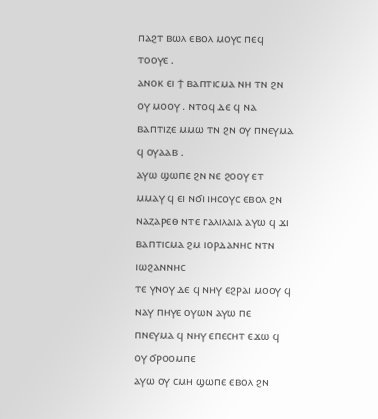ⲡⲁϩⲧ ⲃⲱⲗ ⲉⲃⲟⲗ ⲙⲟⲩⲥ ⲡⲉϥ ⲧⲟⲟⲩⲉ .
ⲁⲛⲟⲕ ⲉⲓ ϯ ⲃⲁⲡⲧⲓⲥⲙⲁ ⲛⲏ ⲧⲛ ϩⲛ ⲟⲩ ⲙⲟⲟⲩ . ⲛⲧⲟϥ ⲇⲉ ϥ ⲛⲁ ⲃⲁⲡⲧⲓⲍⲉ ⲙⲙⲱ ⲧⲛ ϩⲛ ⲟⲩ ⲡⲛⲉⲩⲙⲁ ϥ ⲟⲩⲁⲁⲃ .
ⲁⲩⲱ ϣⲱⲡⲉ ϩⲛ ⲛⲉ ϩⲟⲟⲩ ⲉⲧ ⲙⲙⲁⲩ ϥ ⲉⲓ ⲛϭⲓ ⲓⲏⲥⲟⲩⲥ ⲉⲃⲟⲗ ϩⲛ ⲛⲁⲍⲁⲣⲉⲑ ⲛⲧⲉ ⲅⲁⲗⲓⲗⲁⲓⲁ ⲁⲩⲱ ϥ ϫⲓ ⲃⲁⲡⲧⲓⲥⲙⲁ ϩⲙ ⲓⲟⲣⲇⲁⲛⲏⲥ ⲛⲧⲛ ⲓⲱϩⲁⲛⲛⲏⲥ
ⲧⲉ ⲩⲛⲟⲩ ⲇⲉ ϥ ⲛⲏⲩ ⲉϩⲣⲁⲓ ⲙⲟⲟⲩ ϥ ⲛⲁⲩ ⲡⲏⲩⲉ ⲟⲩⲱⲛ ⲁⲩⲱ ⲡⲉ ⲡⲛⲉⲩⲙⲁ ϥ ⲛⲏⲩ ⲉⲡⲉⲥⲏⲧ ⲉϫⲱ ϥ ⲟⲩ ϭⲣⲟⲟⲙⲡⲉ
ⲁⲩⲱ ⲟⲩ ⲥⲙⲏ ϣⲱⲡⲉ ⲉⲃⲟⲗ ϩⲛ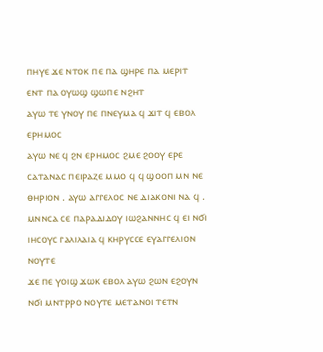ⲡⲏⲩⲉ ϫⲉ ⲛⲧⲟⲕ ⲡⲉ ⲡⲁ ϣⲏⲣⲉ ⲡⲁ ⲙⲉⲣⲓⲧ ⲉⲛⲧ ⲡⲁ ⲟⲩⲱϣ ϣⲱⲡⲉ ⲛϩⲏⲧ
ⲁⲩⲱ ⲧⲉ ⲩⲛⲟⲩ ⲡⲉ ⲡⲛⲉⲩⲙⲁ ϥ ϫⲓⲧ ϥ ⲉⲃⲟⲗ ⲉⲣⲏⲙⲟⲥ
ⲁⲩⲱ ⲛⲉ ϥ ϩⲛ ⲉⲣⲏⲙⲟⲥ ϩⲙⲉ ϩⲟⲟⲩ ⲉⲣⲉ ⲥⲁⲧⲁⲛⲁⲥ ⲡⲉⲓⲣⲁⲍⲉ ⲙⲙⲟ ϥ ϥ ϣⲟⲟⲡ ⲙⲛ ⲛⲉ ⲑⲏⲣⲓⲟⲛ . ⲁⲩⲱ ⲁⲅⲅⲉⲗⲟⲥ ⲛⲉ ⲇⲓⲁⲕⲟⲛⲓ ⲛⲁ ϥ .
ⲙⲛⲛⲥⲁ ⲥⲉ ⲡⲁⲣⲁⲇⲓⲇⲟⲩ ⲓⲱϩⲁⲛⲛⲏⲥ ϥ ⲉⲓ ⲛϭⲓ ⲓⲏⲥⲟⲩⲥ ⲅⲁⲗⲓⲗⲁⲓⲁ ϥ ⲕⲏⲣⲩⲥⲥⲉ ⲉⲩⲁⲅⲅⲉⲗⲓⲟⲛ ⲛⲟⲩⲧⲉ
ϫⲉ ⲡⲉ ⲩⲟⲓϣ ϫⲱⲕ ⲉⲃⲟⲗ ⲁⲩⲱ ϩⲱⲛ ⲉϩⲟⲩⲛ ⲛϭⲓ ⲙⲛⲧⲣⲣⲟ ⲛⲟⲩⲧⲉ ⲙⲉⲧⲁⲛⲟⲓ ⲧⲉⲧⲛ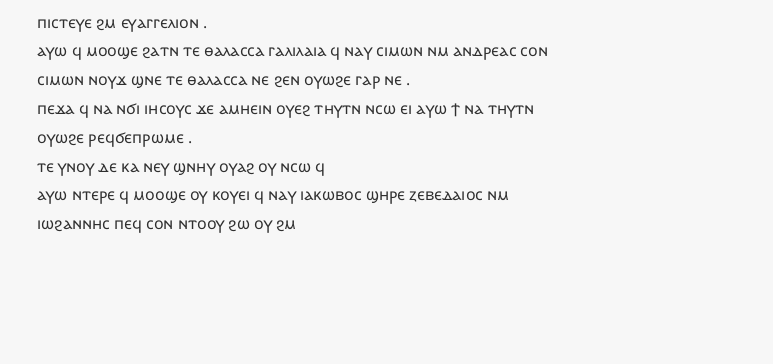ⲡⲓⲥⲧⲉⲩⲉ ϩⲙ ⲉⲩⲁⲅⲅⲉⲗⲓⲟⲛ .
ⲁⲩⲱ ϥ ⲙⲟⲟϣⲉ ϩⲁⲧⲛ ⲧⲉ ⲑⲁⲗⲁⲥⲥⲁ ⲅⲁⲗⲓⲗⲁⲓⲁ ϥ ⲛⲁⲩ ⲥⲓⲙⲱⲛ ⲛⲙ ⲁⲛⲇⲣⲉⲁⲥ ⲥⲟⲛ ⲥⲓⲙⲱⲛ ⲛⲟⲩϫ ϣⲛⲉ ⲧⲉ ⲑⲁⲗⲁⲥⲥⲁ ⲛⲉ ϩⲉⲛ ⲟⲩⲱϩⲉ ⲅⲁⲣ ⲛⲉ .
ⲡⲉϫⲁ ϥ ⲛⲁ ⲛϭⲓ ⲓⲏⲥⲟⲩⲥ ϫⲉ ⲁⲙⲏⲉⲓⲛ ⲟⲩⲉϩ ⲧⲏⲩⲧⲛ ⲛⲥⲱ ⲉⲓ ⲁⲩⲱ ϯ ⲛⲁ ⲧⲏⲩⲧⲛ ⲟⲩⲱϩⲉ ⲣⲉϥϭⲉⲡⲣⲱⲙⲉ .
ⲧⲉ ⲩⲛⲟⲩ ⲇⲉ ⲕⲁ ⲛⲉⲩ ϣⲛⲏⲩ ⲟⲩⲁϩ ⲟⲩ ⲛⲥⲱ ϥ
ⲁⲩⲱ ⲛⲧⲉⲣⲉ ϥ ⲙⲟⲟϣⲉ ⲟⲩ ⲕⲟⲩⲉⲓ ϥ ⲛⲁⲩ ⲓⲁⲕⲱⲃⲟⲥ ϣⲏⲣⲉ ⲍⲉⲃⲉⲇⲁⲓⲟⲥ ⲛⲙ ⲓⲱϩⲁⲛⲛⲏⲥ ⲡⲉϥ ⲥⲟⲛ ⲛⲧⲟⲟⲩ ϩⲱ ⲟⲩ ϩⲙ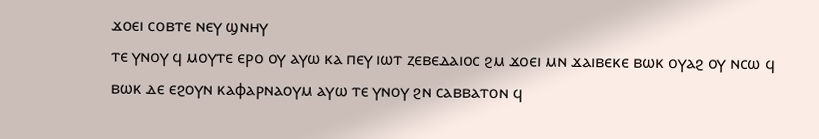ϫⲟⲉⲓ ⲥⲟⲃⲧⲉ ⲛⲉⲩ ϣⲛⲏⲩ
ⲧⲉ ⲩⲛⲟⲩ ϥ ⲙⲟⲩⲧⲉ ⲉⲣⲟ ⲟⲩ ⲁⲩⲱ ⲕⲁ ⲡⲉⲩ ⲓⲱⲧ ⲍⲉⲃⲉⲇⲁⲓⲟⲥ ϩⲙ ϫⲟⲉⲓ ⲙⲛ ϫⲁⲓⲃⲉⲕⲉ ⲃⲱⲕ ⲟⲩⲁϩ ⲟⲩ ⲛⲥⲱ ϥ
ⲃⲱⲕ ⲇⲉ ⲉϩⲟⲩⲛ ⲕⲁⲫⲁⲣⲛⲁⲟⲩⲙ ⲁⲩⲱ ⲧⲉ ⲩⲛⲟⲩ ϩⲛ ⲥⲁⲃⲃⲁⲧⲟⲛ ϥ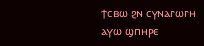ϯⲥⲃⲱ ϩⲛ ⲥⲩⲛⲁⲅⲱⲅⲏ
ⲁⲩⲱ ϣⲡⲏⲣⲉ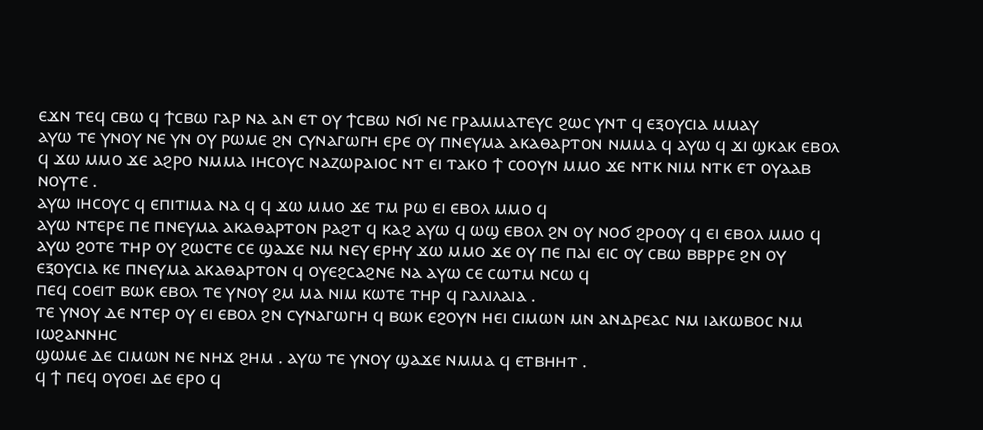ⲉϫⲛ ⲧⲉϥ ⲥⲃⲱ ϥ ϯⲥⲃⲱ ⲅⲁⲣ ⲛⲁ ⲁⲛ ⲉⲧ ⲟⲩ ϯⲥⲃⲱ ⲛϭⲓ ⲛⲉ ⲅⲣⲁⲙⲙⲁⲧⲉⲩⲥ ϩⲱⲥ ⲩⲛⲧ ϥ ⲉⲝⲟⲩⲥⲓⲁ ⲙⲙⲁⲩ
ⲁⲩⲱ ⲧⲉ ⲩⲛⲟⲩ ⲛⲉ ⲩⲛ ⲟⲩ ⲣⲱⲙⲉ ϩⲛ ⲥⲩⲛⲁⲅⲱⲅⲏ ⲉⲣⲉ ⲟⲩ ⲡⲛⲉⲩⲙⲁ ⲁⲕⲁⲑⲁⲣⲧⲟⲛ ⲛⲙⲙⲁ ϥ ⲁⲩⲱ ϥ ϫⲓ ϣⲕⲁⲕ ⲉⲃⲟⲗ
ϥ ϫⲱ ⲙⲙⲟ ϫⲉ ⲁϩⲣⲟ ⲛⲙⲙⲁ ⲓⲏⲥⲟⲩⲥ ⲛⲁⲍⲱⲣⲁⲓⲟⲥ ⲛⲧ ⲉⲓ ⲧⲁⲕⲟ ϯ ⲥⲟⲟⲩⲛ ⲙⲙⲟ ϫⲉ ⲛⲧⲕ ⲛⲓⲙ ⲛⲧⲕ ⲉⲧ ⲟⲩⲁⲁⲃ ⲛⲟⲩⲧⲉ .
ⲁⲩⲱ ⲓⲏⲥⲟⲩⲥ ϥ ⲉⲡⲓⲧⲓⲙⲁ ⲛⲁ ϥ ϥ ϫⲱ ⲙⲙⲟ ϫⲉ ⲧⲙ ⲣⲱ ⲉⲓ ⲉⲃⲟⲗ ⲙⲙⲟ ϥ
ⲁⲩⲱ ⲛⲧⲉⲣⲉ ⲡⲉ ⲡⲛⲉⲩⲙⲁ ⲁⲕⲁⲑⲁⲣⲧⲟⲛ ⲣⲁϩⲧ ϥ ⲕⲁϩ ⲁⲩⲱ ϥ ⲱϣ ⲉⲃⲟⲗ ϩⲛ ⲟⲩ ⲛⲟϭ ϩⲣⲟⲟⲩ ϥ ⲉⲓ ⲉⲃⲟⲗ ⲙⲙⲟ ϥ
ⲁⲩⲱ ϩⲟⲧⲉ ⲧⲏⲣ ⲟⲩ ϩⲱⲥⲧⲉ ⲥⲉ ϣⲁϫⲉ ⲛⲙ ⲛⲉⲩ ⲉⲣⲏⲩ ϫⲱ ⲙⲙⲟ ϫⲉ ⲟⲩ ⲡⲉ ⲡⲁⲓ ⲉⲓⲥ ⲟⲩ ⲥⲃⲱ ⲃⲃⲣⲣⲉ ϩⲛ ⲟⲩ ⲉⲝⲟⲩⲥⲓⲁ ⲕⲉ ⲡⲛⲉⲩⲙⲁ ⲁⲕⲁⲑⲁⲣⲧⲟⲛ ϥ ⲟⲩⲉϩⲥⲁϩⲛⲉ ⲛⲁ ⲁⲩⲱ ⲥⲉ ⲥⲱⲧⲙ ⲛⲥⲱ ϥ
ⲡⲉϥ ⲥⲟⲉⲓⲧ ⲃⲱⲕ ⲉⲃⲟⲗ ⲧⲉ ⲩⲛⲟⲩ ϩⲙ ⲙⲁ ⲛⲓⲙ ⲕⲱⲧⲉ ⲧⲏⲣ ϥ ⲅⲁⲗⲓⲗⲁⲓⲁ .
ⲧⲉ ⲩⲛⲟⲩ ⲇⲉ ⲛⲧⲉⲣ ⲟⲩ ⲉⲓ ⲉⲃⲟⲗ ϩⲛ ⲥⲩⲛⲁⲅⲱⲅⲏ ϥ ⲃⲱⲕ ⲉϩⲟⲩⲛ ⲏⲉⲓ ⲥⲓⲙⲱⲛ ⲙⲛ ⲁⲛⲇⲣⲉⲁⲥ ⲛⲙ ⲓⲁⲕⲱⲃⲟⲥ ⲛⲙ ⲓⲱϩⲁⲛⲛⲏⲥ
ϣⲱⲙⲉ ⲇⲉ ⲥⲓⲙⲱⲛ ⲛⲉ ⲛⲏϫ ϩⲏⲙ . ⲁⲩⲱ ⲧⲉ ⲩⲛⲟⲩ ϣⲁϫⲉ ⲛⲙⲙⲁ ϥ ⲉⲧⲃⲏⲏⲧ .
ϥ ϯ ⲡⲉϥ ⲟⲩⲟⲉⲓ ⲇⲉ ⲉⲣⲟ ϥ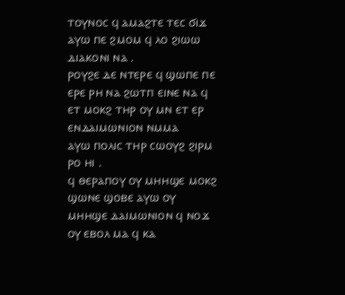ⲧⲟⲩⲛⲟⲥ ϥ ⲁⲙⲁϩⲧⲉ ⲧⲉⲥ ϭⲓϫ ⲁⲩⲱ ⲡⲉ ϩⲙⲟⲙ ϥ ⲗⲟ ϩⲓⲱⲱ ⲇⲓⲁⲕⲟⲛⲓ ⲛⲁ .
ⲣⲟⲩϩⲉ ⲇⲉ ⲛⲧⲉⲣⲉ ϥ ϣⲱⲡⲉ ⲡⲉ ⲉⲣⲉ ⲣⲏ ⲛⲁ ϩⲱⲧⲡ ⲉⲓⲛⲉ ⲛⲁ ϥ ⲉⲧ ⲙⲟⲕϩ ⲧⲏⲣ ⲟⲩ ⲙⲛ ⲉⲧ ⲉⲣ ⲉⲛⲇⲁⲓⲙⲱⲛⲓⲟⲛ ⲛⲙⲙⲁ
ⲁⲩⲱ ⲡⲟⲗⲓⲥ ⲧⲏⲣ ⲥⲱⲟⲩϩ ϩⲓⲣⲙ ⲣⲟ ⲏⲓ .
ϥ ⲑⲉⲣⲁⲡⲟⲩ ⲟⲩ ⲙⲏⲏϣⲉ ⲙⲟⲕϩ ϣⲱⲛⲉ ϣⲟⲃⲉ ⲁⲩⲱ ⲟⲩ ⲙⲏⲏϣⲉ ⲇⲁⲓⲙⲱⲛⲓⲟⲛ ϥ ⲛⲟϫ ⲟⲩ ⲉⲃⲟⲗ ⲙⲁ ϥ ⲕⲁ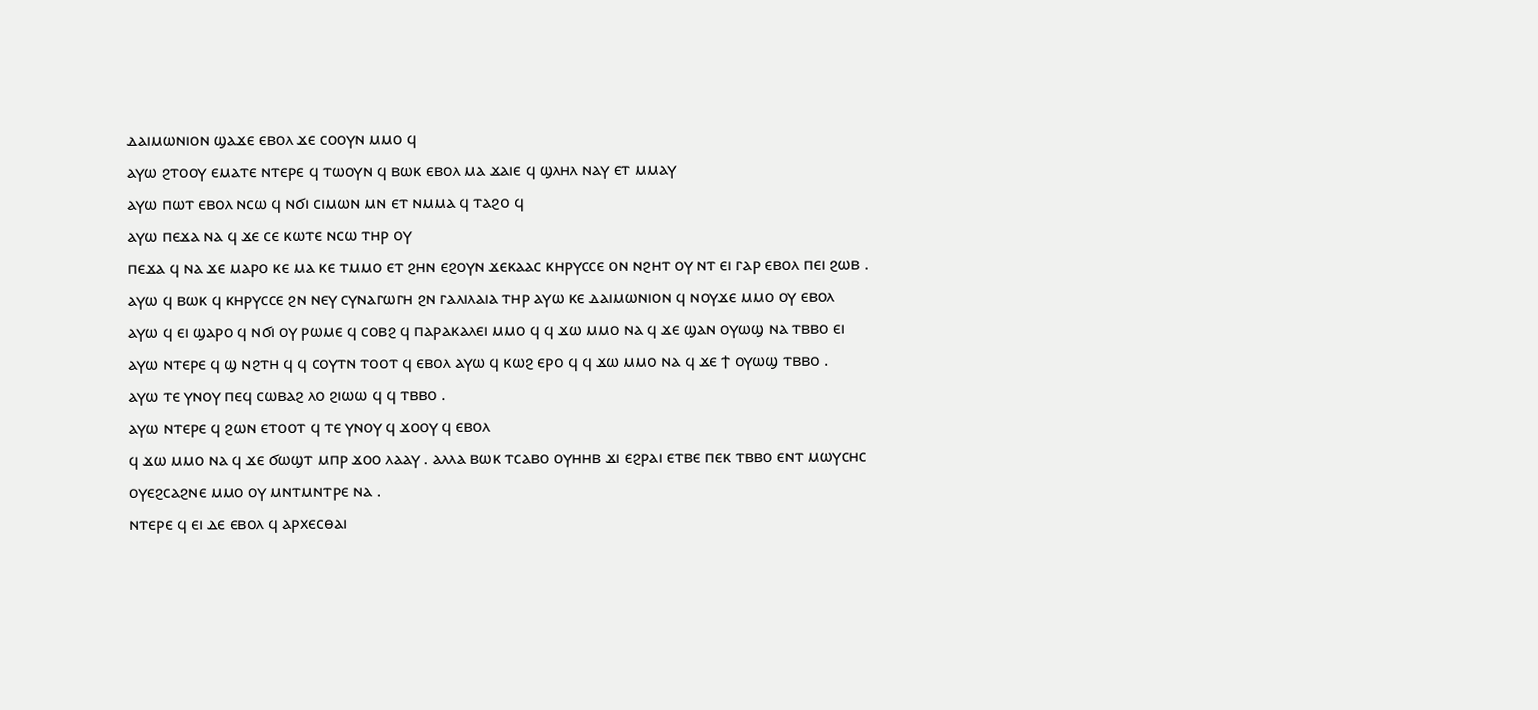ⲇⲁⲓⲙⲱⲛⲓⲟⲛ ϣⲁϫⲉ ⲉⲃⲟⲗ ϫⲉ ⲥⲟⲟⲩⲛ ⲙⲙⲟ ϥ
ⲁⲩⲱ ϩⲧⲟⲟⲩ ⲉⲙⲁⲧⲉ ⲛⲧⲉⲣⲉ ϥ ⲧⲱⲟⲩⲛ ϥ ⲃⲱⲕ ⲉⲃⲟⲗ ⲙⲁ ϫⲁⲓⲉ ϥ ϣⲗⲏⲗ ⲛⲁⲩ ⲉⲧ ⲙⲙⲁⲩ
ⲁⲩⲱ ⲡⲱⲧ ⲉⲃⲟⲗ ⲛⲥⲱ ϥ ⲛϭⲓ ⲥⲓⲙⲱⲛ ⲙⲛ ⲉⲧ ⲛⲙⲙⲁ ϥ ⲧⲁϩⲟ ϥ
ⲁⲩⲱ ⲡⲉϫⲁ ⲛⲁ ϥ ϫⲉ ⲥⲉ ⲕⲱⲧⲉ ⲛⲥⲱ ⲧⲏⲣ ⲟⲩ
ⲡⲉϫⲁ ϥ ⲛⲁ ϫⲉ ⲙⲁⲣⲟ ⲕⲉ ⲙⲁ ⲕⲉ ⲧⲙⲙⲟ ⲉⲧ ϩⲏⲛ ⲉϩⲟⲩⲛ ϫⲉⲕⲁⲁⲥ ⲕⲏⲣⲩⲥⲥⲉ ⲟⲛ ⲛϩⲏⲧ ⲟⲩ ⲛⲧ ⲉⲓ ⲅⲁⲣ ⲉⲃⲟⲗ ⲡⲉⲓ ϩⲱⲃ .
ⲁⲩⲱ ϥ ⲃⲱⲕ ϥ ⲕⲏⲣⲩⲥⲥⲉ ϩⲛ ⲛⲉⲩ ⲥⲩⲛⲁⲅⲱⲅⲏ ϩⲛ ⲅⲁⲗⲓⲗⲁⲓⲁ ⲧⲏⲣ ⲁⲩⲱ ⲕⲉ ⲇⲁⲓⲙⲱⲛⲓⲟⲛ ϥ ⲛⲟⲩϫⲉ ⲙⲙⲟ ⲟⲩ ⲉⲃⲟⲗ
ⲁⲩⲱ ϥ ⲉⲓ ϣⲁⲣⲟ ϥ ⲛϭⲓ ⲟⲩ ⲣⲱⲙⲉ ϥ ⲥⲟⲃϩ ϥ ⲡⲁⲣⲁⲕⲁⲗⲉⲓ ⲙⲙⲟ ϥ ϥ ϫⲱ ⲙⲙⲟ ⲛⲁ ϥ ϫⲉ ϣⲁⲛ ⲟⲩⲱϣ ⲛⲁ ⲧⲃⲃⲟ ⲉⲓ
ⲁⲩⲱ ⲛⲧⲉⲣⲉ ϥ ϣ ⲛϩⲧⲏ ϥ ϥ ⲥⲟⲩⲧⲛ ⲧⲟⲟⲧ ϥ ⲉⲃⲟⲗ ⲁⲩⲱ ϥ ⲕⲱϩ ⲉⲣⲟ ϥ ϥ ϫⲱ ⲙⲙⲟ ⲛⲁ ϥ ϫⲉ ϯ ⲟⲩⲱϣ ⲧⲃⲃⲟ .
ⲁⲩⲱ ⲧⲉ ⲩⲛⲟⲩ ⲡⲉϥ ⲥⲱⲃⲁϩ ⲗⲟ ϩⲓⲱⲱ ϥ ϥ ⲧⲃⲃⲟ .
ⲁⲩⲱ ⲛⲧⲉⲣⲉ ϥ ϩⲱⲛ ⲉⲧⲟⲟⲧ ϥ ⲧⲉ ⲩⲛⲟⲩ ϥ ϫⲟⲟⲩ ϥ ⲉⲃⲟⲗ
ϥ ϫⲱ ⲙⲙⲟ ⲛⲁ ϥ ϫⲉ ϭⲱϣⲧ ⲙⲡⲣ ϫⲟⲟ ⲗⲁⲁⲩ . ⲁⲗⲗⲁ ⲃⲱⲕ ⲧⲥⲁⲃⲟ ⲟⲩⲏⲏⲃ ϫⲓ ⲉϩⲣⲁⲓ ⲉⲧⲃⲉ ⲡⲉⲕ ⲧⲃⲃⲟ ⲉⲛⲧ ⲙⲱⲩⲥⲏⲥ ⲟⲩⲉϩⲥⲁϩⲛⲉ ⲙⲙⲟ ⲟⲩ ⲙⲛⲧⲙⲛⲧⲣⲉ ⲛⲁ .
ⲛⲧⲉⲣⲉ ϥ ⲉⲓ ⲇⲉ ⲉⲃⲟⲗ ϥ ⲁⲣⲭⲉⲥⲑⲁⲓ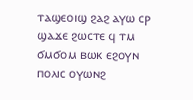ⲧⲁϣⲉⲟⲓϣ ϩⲁϩ ⲁⲩⲱ ⲥⲣ ϣⲁϫⲉ ϩⲱⲥⲧⲉ ϥ ⲧⲙ ϭⲙϭⲟⲙ ⲃⲱⲕ ⲉϩⲟⲩⲛ ⲡⲟⲗⲓⲥ ⲟⲩⲱⲛϩ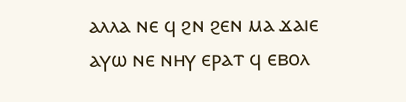ⲁⲗⲗⲁ ⲛⲉ ϥ ϩⲛ ϩⲉⲛ ⲙⲁ ϫⲁⲓⲉ ⲁⲩⲱ ⲛⲉ ⲛⲏⲩ ⲉⲣⲁⲧ ϥ ⲉⲃⲟⲗ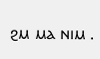ϩⲙ ⲙⲁ ⲛⲓⲙ .